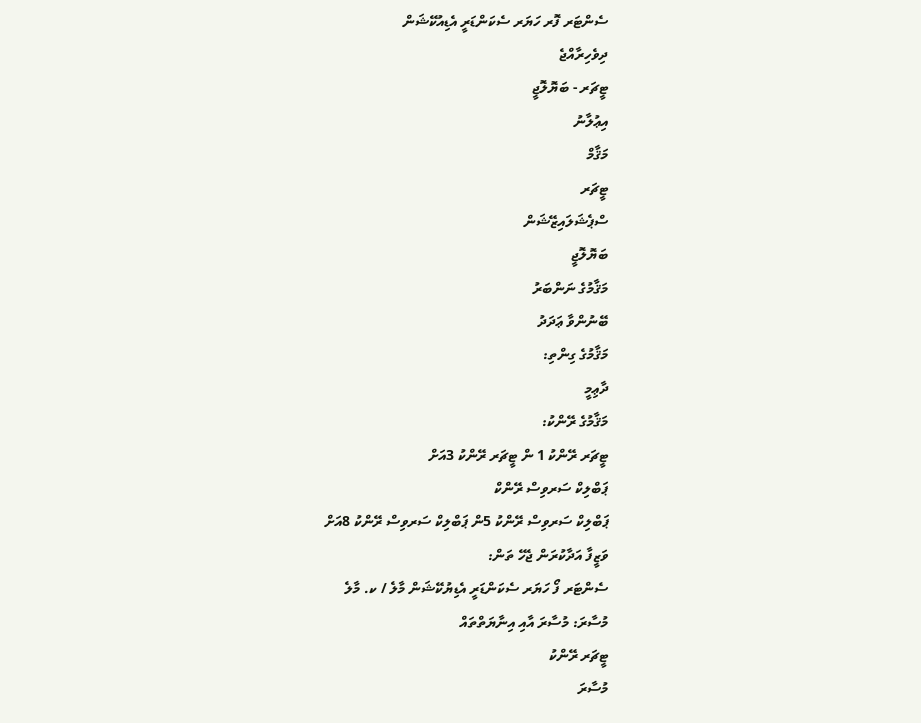ސެންޓަރ ފޮރ ހަޔަރ ސެކަންޑަރީ އެޑިއުކޭޝަން
ދިވެހިރާއްޖެ
ޓީޗަރ - ބަޔޮލޮޖީ
އިޢުލާނު
މަޤާމް
ޓީޗަރ
ސްޕެޝަލައިޒޭޝަން
ބަޔޮލޮޖީ
މަޤާމުގެ ނަންބަރު
ބޭނުންވާ ޢަދަދު
މަޤާމުގެ ގިންތި:
ދާޢިމީ
މަޤާމުގެ ރޭންކު:
ޓީޗަރ ރޭންކު 1 ން ޓީޗަރ ރޭންކު 3އަށް
ޕަބްލިކް ސަރވިސް ރޭންކް
ޕަބްލިކް ސަރވިސް ރޭންކު 5ން ޕަބްލިކް ސަރވިސް ރޭންކު 8އަށް
ވަޒީފާ އަދާކުރަން ޖެހޭ ތަން:
ސެންޓަރ ފޯ ހަޔަރ ސެކަންޑަރީ އެޑިޔުކޭޝަން މާލެ / ކ. މާލެ
މުސާރަ: މުސާރަ އާއި އިނާޔަތްތައް
ޓީޗަރ ރޭންކު
މުސާރަ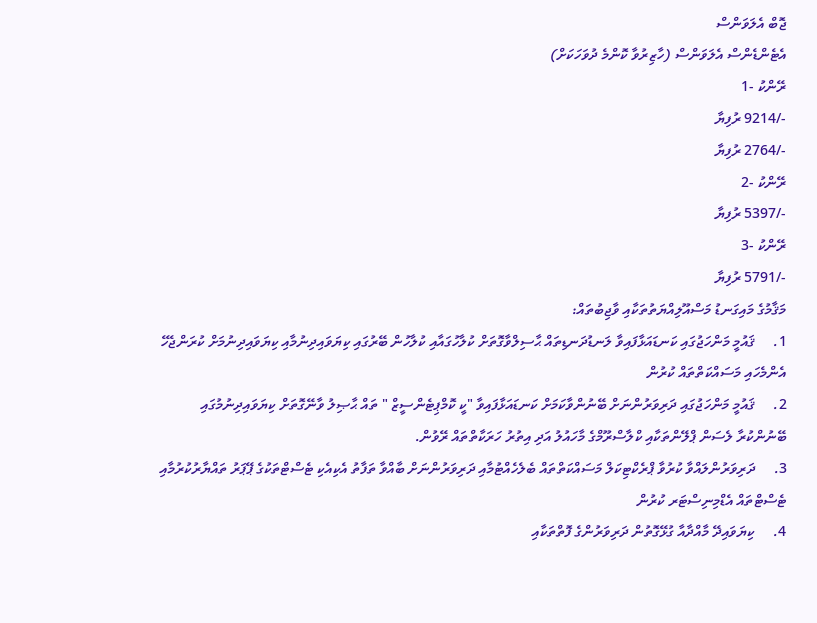ޖޮބް އެލަވަންސް
އެޓެންޑެންސް އެލަވަންސް (ހާޒިރުވާ ކޮންމެ ދުވަހަކަށް)
ރޭންކު -1
-/9214 ރުފިޔާ
-/2764 ރުފިޔާ
ރޭންކު -2
-/5397 ރުފިޔާ
ރޭންކު -3
-/5791 ރުފިޔާ
މަޤާމުގެ މައިގަނޑު މަސްއޫލިއްޔަތުތަކާއި ވާޖިބުތައް:
1.     ޤައުމީ މަންހަޖުގައި ކަނޑައަޅާފައިވާ ލަނޑުދަނޑިތައް ޙާސިލްވާގޮތަށް ކުލާހުގައާއި ކުލާހުން ބޭރުގައި ކިޔަވައިދިނުމާއި ކިޔަވައިދިނުމަށް ކުރަންޖެހޭ އެންމެހައި މަސައްކަތްތައް ކުރުން
2.     ޤައުމީ މަންހަޖުގައި ދަރިވަރުންނަށް ބޭނުންވާކަމަށް ކަނޑައަޅާފައިވާ "ކީ ކޮމްޕިޓެންސީޒް " ތައް ޙާޞިލު ވާނޭގޮތަށް ކިޔަވައިދިނުމުގައި ބޭނުންކުރާ ލެސަން ޕްލޭންތަކާއި ކްލާސްރޫމްގެ މާހައުލު އަދި އިތުރު ހަރަކާތްތައް ރޭވުން.
3.     ދަރިވަރުންލައްވާ ކުރުވާ ޕްރެކްޓިކަލް މަސައްކަތްތައް ބެލެހެއްޓުމާއި ދަރިވަރުންނަށް ބާއްވާ ތަފާތު އެކިއެކި ޓެސްޓްތަކުގެ ޕޭޕަރު ތައްޔާރުކުރުމާއި ޓެސްޓްތައް އެޑްމިނިސްޓަރ ކުރުން
4.     ކިޔަވައިދޭ މާއްދާއާ ގުޅޭގޮތުން ދަރިވަރުންގެ ފޮތްތަކާއި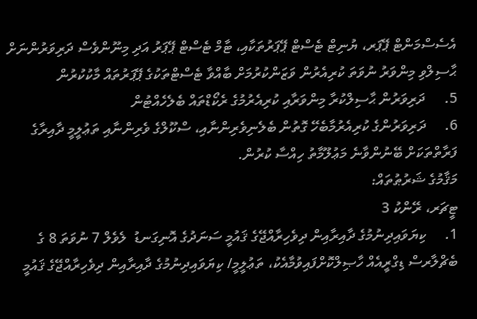އެސެސްމަންޓް ޕޭޕަރ، ޔުނިޓް ޓެސްޓް ޕޭޕަރުތަކާއި، ޓާމް ޓެސްޓް ޕޭޕަރު އަދި މިނޫންވެސް ދަރިވަރުންނަށް ޙާސިލްވި މިންވަރު ނުވަތަ ކުރިއެރުން ވަޒަންކުރުމަށް ބާއްވާ ޓެސްޓްތަކުގެ ޕޭޕަރުތައް މާކުކުރުން
5.     ދަރިވަރުން ޙާސިލްކުރާ މިންވަރާއި ކުރިއެރުމުގެ ރެކޯޑްތައް ބެލެހެއްޓުން
6.     ދަރިވަރުންގެ ކުރިއެރުމާބެހޭ ގޮތުން ބެލެނިވެރިންނާއި، ސްކޫލްގެ ވެރިންނާއި ތަޢުލީމީ ދާއިރާގެ ފަރާތްތަކަށް ބޭނުންވާނެ މަޢުލޫމާތު ހިއްސާ ކުރުން.
މަޤާމުގެ ޝަރުޠުތައް:
ޓީޗަރ، ރޭންކު 3
1.     ކިޔަވައިދިނުމުގެ ދާއިރާއިން ދިވެހިރާއްޖޭގެ ޤައުމީ ސަނަދުގެ އޮނިގަނޑު  ލެވެލް 7 ނުވަތަ 8 ގެ ބެޗްލާރސް ޑިގްރީއެއް ހާޞިލްކޮށްފައިވުމާއެކު، ތަޢުލީމީ/ ކިޔަވައިދިނުމުގެ ދާއިރާއިން ދިވެހިރާއްޖޭގެ ޤައުމީ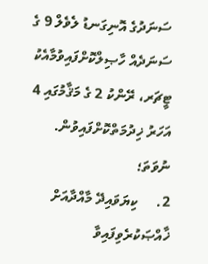ސަނަދުގެ އޮނިގަނޑު ލެވެލް 9 ގެ ސަނަދެއް ހާޞިލްކޮށްފައިވުމާއެކު ޓީޗަރ، ރޭންކު 2 ގެ މަޤާމުގައި 4 އަހަރު ޚިދުމަތްކޮށްފައިވުން.
ނުވަތަ؛
2.     ކިޔަވައިދޭ މާއްދާއަށް ޚާއްޞަކުރެވިފައިވާ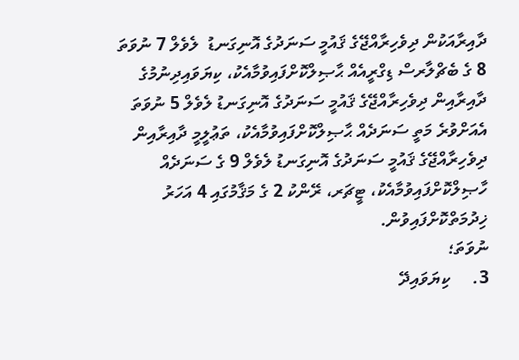ދާއިރާއަކުން ދިވެހިރާއްޖޭގެ ޤައުމީ ސަނަދުގެ އޮނިގަނޑު  ލެވެލް 7 ނުވަތަ 8 ގެ ބެޗްލާރސް ޑިގްރީއެއް ޙާޞިލްކޮށްފައިވުމާއެކު، ކިޔަވައިދިނުމުގެ  ދާއިރާއިން ދިވެހިރާއްޖޭގެ ޤައުމީ ސަނަދުގެ އޮނިގަނޑު ލެވެލް 5 ނުވަތަ އެއަށްވުރެ މަތީ ސަނަދެއް ޙާޞިލްކޮށްފައިވުމާއެކު، ތަޢުލީމީ ދާއިރާއިން ދިވެހިރާއްޖޭގެ ޤައުމީ ސަނަދުގެ އޮނިގަނޑު ލެވެލް 9 ގެ ސަނަދެއް ހާޞިލްކޮށްފައިވުމާއެކު، ޓީޗަރ، ރޭންކު 2 ގެ މަޤާމުގައި 4 އަހަރު ޚިދުމަތްކޮށްފައިވުން.
ނުވަތަ؛
3.     ކިޔަވައިދޭ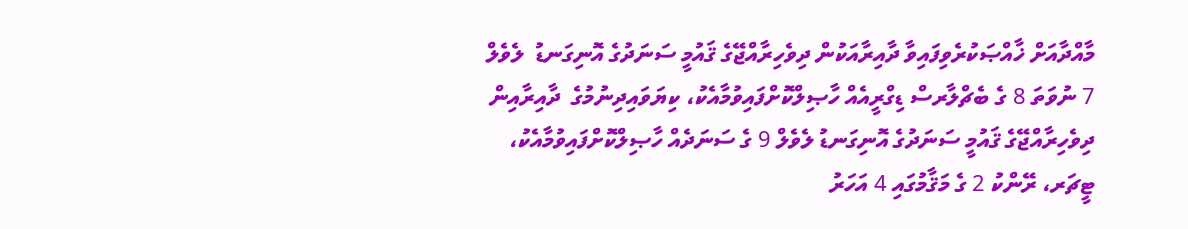މާއްދާއަށް ޚާއްޞަކުރެވިފައިވާ ދާއިރާއަކުން ދިވެހިރާއްޖޭގެ ޤައުމީ ސަނަދުގެ އޮނިގަނޑު  ލެވެލް 7 ނުވަތަ 8 ގެ ބެޗްލާރސް ޑިގްރީއެއް ހާޞިލްކޮށްފައިވުމާއެކު، ކިޔަވައިދިނުމުގެ  ދާއިރާއިން ދިވެހިރާއްޖޭގެ ޤައުމީ ސަނަދުގެ އޮނިގަނޑު ލެވެލް 9 ގެ ސަނަދެއް ހާޞިލްކޮށްފައިވުމާއެކު، ޓީޗަރ، ރޭންކު 2 ގެ މަޤާމުގައި 4 އަހަރު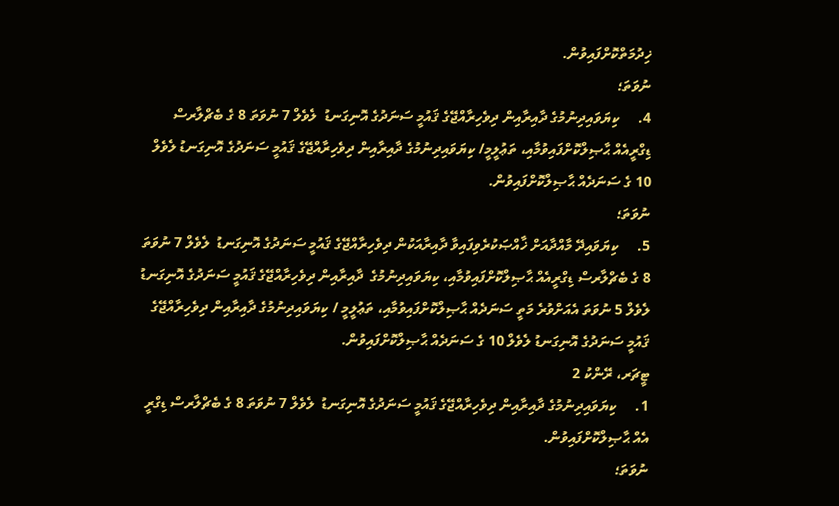ޚިދުމަތްކޮށްފައިވުން.
ނުވަތަ؛
4.     ކިޔަވައިދިނުމުގެ ދާއިރާއިން ދިވެހިރާއްޖޭގެ ޤައުމީ ސަނަދުގެ އޮނިގަނޑު  ލެވެލް 7 ނުވަތަ 8 ގެ ބެޗްލާރސް ޑިގްރީއެއް ޙާޞިލްކޮށްފައިވުމާއި، ތަޢުލީމީ/ ކިޔަވައިދިނުމުގެ ދާއިރާއިން ދިވެހިރާއްޖޭގެ ޤައުމީ ސަނަދުގެ އޮނިގަނޑު ލެވެލް 10 ގެ ސަނަދެއް ޙާޞިލްކޮށްފައިވުން.
ނުވަތަ؛
5.     ކިޔަވައިދޭ މާއްދާއަށް ޚާއްޞަކުރެވިފައިވާ ދާއިރާއަކުން ދިވެހިރާއްޖޭގެ ޤައުމީ ސަނަދުގެ އޮނިގަނޑު  ލެވެލް 7 ނުވަތަ 8 ގެ ބެޗްލާރސް ޑިގްރީއެއް ޙާޞިލްކޮށްފައިވުމާއި، ކިޔަވައިދިނުމުގެ  ދާއިރާއިން ދިވެހިރާއްޖޭގެ ޤައުމީ ސަނަދުގެ އޮނިގަނޑު ލެވެލް 5 ނުވަތަ އެއަށްވުރެ މަތީ ސަނަދެއް ޙާޞިލްކޮށްފައިވުމާއި، ތަޢުލީމީ / ކިޔަވައިދިނުމުގެ ދާއިރާއިން ދިވެހިރާއްޖޭގެ ޤައުމީ ސަނަދުގެ އޮނިގަނޑު ލެވެލް 10 ގެ ސަނަދެއް ޙާޞިލްކޮށްފައިވުން.
ޓީޗަރ، ރޭންކު 2
1.     ކިޔަވައިދިނުމުގެ ދާއިރާއިން ދިވެހިރާއްޖޭގެ ޤައުމީ ސަނަދުގެ އޮނިގަނޑު  ލެވެލް 7 ނުވަތަ 8 ގެ ބެޗްލާރސް ޑިގްރީ އެއް ޙާޞިލްކޮށްފައިވުން.
ނުވަތަ؛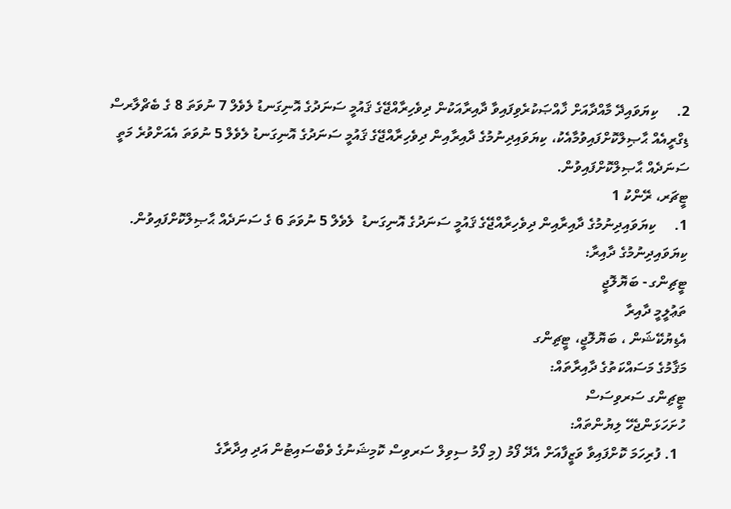2.     ކިޔަވައިދޭ މާއްދާއަށް ޚާއްޞަކުރެވިފައިވާ ދާއިރާއަކުން ދިވެހިރާއްޖޭގެ ޤައުމީ ސަނަދުގެ އޮނިގަނޑު ލެވެލް 7 ނުވަތަ 8 ގެ ބެޗްލާރސް ޑިގްރީއެއް ޙާޞިލްކޮށްފައިވުމާއެކު، ކިޔަވައިދިނުމުގެ ދާއިރާއިން ދިވެހިރާއްޖޭގެ ޤައުމީ ސަނަދުގެ އޮނިގަނޑު ލެވެލް 5 ނުވަތަ އެއަށްވުރެ މަތީ ސަނަދެއް ޙާޞިލްކޮށްފައިވުން.
ޓީޗަރ، ރޭންކު 1
1.     ކިޔަވައިދިނުމުގެ ދާއިރާއިން ދިވެހިރާއްޖޭގެ ޤައުމީ ސަނަދުގެ އޮނިގަނޑު  ލެވެލް 5 ނުވަތަ 6 ގެ ސަނަދެއް ޙާޞިލްކޮށްފައިވުން.
ކިޔަވައިދިނުމުގެ ދާއިރާ:
ޓީޗިންގ - ބަޔޮލޮޖީ
ތަޢުލީމީ ދާއިރާ
އެޑިޔުކޭޝަން ، ބަޔޮލޮޖީ، ޓީޗިންގ
މަޤާމުގެ މަސައްކަތުގެ ދާއިރާތައް:
ޓީޗިންގ ސަރވިސަސް
ހުށަހަޅަންޖެހޭ ލިޔުންތައް:
  1. ފުރިހަމަ ކޮށްފައިވާ ވަޒީފާއަށް އެދޭ ފޯމު (މި ފޯމު ސިވިލް ސަރވިސް ކޮމިޝަނުގެ ވެބްސައިޓުން އަދި އިދާރާގެ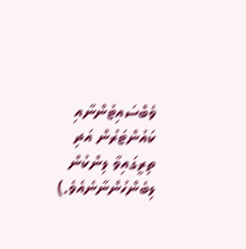ވެބްސައިޓުންނާއި ކައުންޓަރުން އަދި ތިރީގައިވާ ލިންކުން ލިބެންހުންނާނެއެވެ.)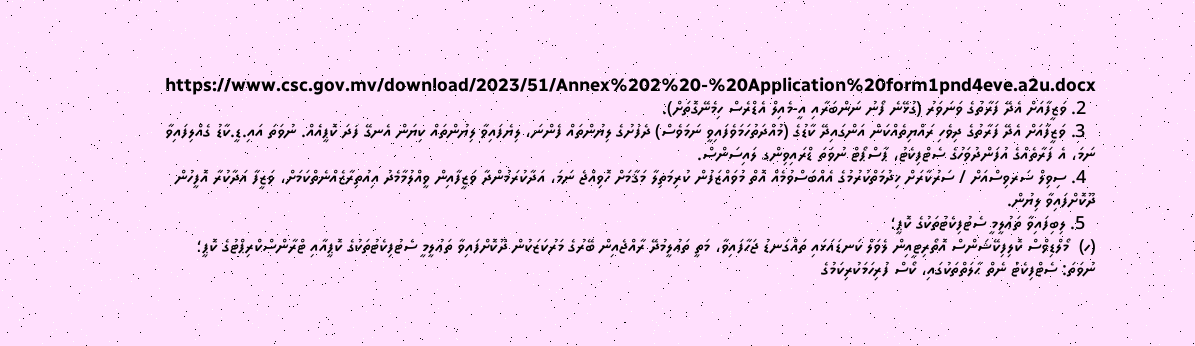https://www.csc.gov.mv/download/2023/51/Annex%202%20-%20Application%20form1pnd4eve.a2u.docx
  2. ވަޒީފާއަށް އެދޭ ފަރާތުގެ ވަނަވަރު (ގުޅޭނެ ފޯނު ނަންބަރާއި އީ-މެއިލް އެޑްރެސް ހިމެނޭގޮތަށް).
  3. ވަޒީފާއަށް އެދޭ ފަރާތުގެ ދިވެހި ރައްޔިތެއްކަން އަންގައިދޭ ކާޑުގެ (މުއްދަތުހަމަވެފައިވީ ނަމަވެސް) ދެފުށުގެ ލިޔުންތައް ފެންނަ، ލިޔެފައިވާ ލިޔުންތައް ކިޔަން އެނގޭ ފަދަ ކޮޕީއެއް. ނުވަތަ އައި.ޑީ.ކާޑު ގެއްލިފައިވާ ނަމަ، އެ ފަރާތެއްގެ އުފަންދުވަހުގެ ސެޓްފިކެޓު، ޕާސްޕޯޓް ނުވަތަ ޑްރައިވިންގ ލައިސަންސް.
  4. ސިވިލް ސަރވިސްއަށް / ސަރުކާރަށް ޚިދުމަތްކުރުމުގެ އެއްބަސްވުމެއް އޮތް މުވައްޒަފުން ކުރިމަތިލާ މަޤާމަށް ހޮވިއްޖެ ނަމަ، އަދާކުރަމުންދާ ވަޒީފާއިން ވީއްލުމާމެދު އިއުތިރާޒެއްނެތްކަމަށް، ވަޒީފާ އަދާކުރާ އޮފީހުން ދޫކޮށްފައިވާ ލިޔުން.
  5. ލިބިފައިވާ ތަޢުލީމީ ސެޓުފިކެޓުތަކުގެ ކޮޕީ؛
(ހ)  މޯލްޑިވްސް ކޮލިފިކޭޝަންސް އޮތޯރިޓީއިން ލެވަލް ކަނޑައަޅައި ތައްގަނޑު ޖަހާފައިވާ، މަތީ ތަޢުލީމުދޭ ރާއްޖެއިން ބޭރުގެ މަރުކަޒަކުން ދޫކޮށްފައިވާ ތަޢުލީމީ ސެޓުފިކެޓުތަކުގެ ކޮޕީއާއި ޓްރާންސްކްރިޕްޓުގެ ކޮޕީ؛ ނުވަތަ: ސެޓްފިކެޓު ނެތް ޙާލަތްތަކުގައި، ކޯސް ފުރިހަމަކުރިކަމުގެ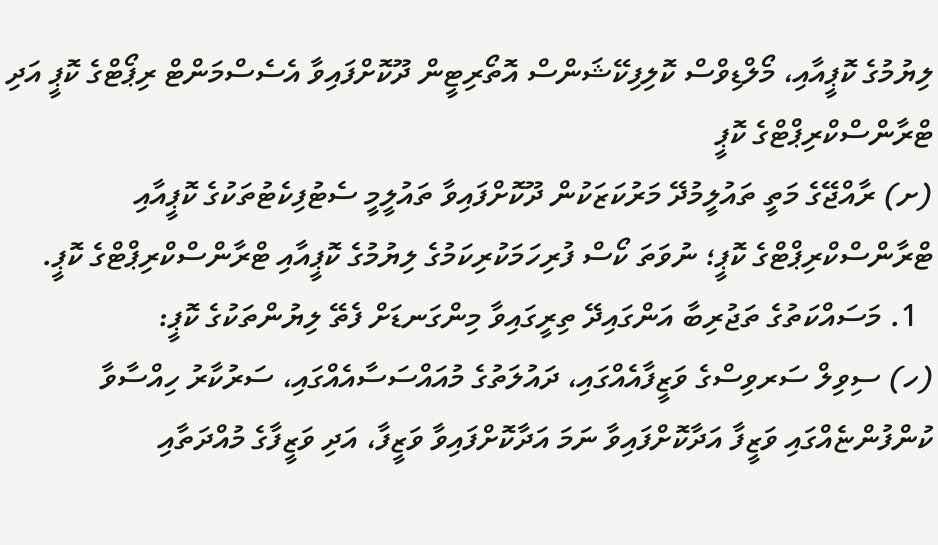ލިޔުމުގެ ކޮޕީއާއި، މޯލްޑިވްސް ކޮލިފިކޭޝަންސް އޮތޯރިޓީން ދޫކޮށްފައިވާ އެސެސްމަންޓް ރިޕޯޓްގެ ކޮޕީ އަދި ޓްރާންސްކްރިޕްޓްގެ ކޮޕީ
(ށ) ރާއްޖޭގެ މަތީ ތައުލީމުދޭ މަރުކަޒަކުން ދޫކޮށްފައިވާ ތައުލީމީ ސެޓުފިކެޓުތަކުގެ ކޮޕީއާއި ޓްރާންސްކްރިޕްޓްގެ ކޮޕީ؛ ނުވަތަ ކޯސް ފުރިހަމަކުރިކަމުގެ ލިޔުމުގެ ކޮޕީއާއި ޓްރާންސްކްރިޕްޓްގެ ކޮޕީ.
  1. މަސައްކަތުގެ ތަޖުރިބާ އަންގައިދޭ ތިރީގައިވާ މިންގަނޑަށް ފެތޭ ލިޔުންތަކުގެ ކޮޕީ:
(ހ) ސިވިލް ސަރވިސްގެ ވަޒީފާއެއްގައި، ދައުލަތުގެ މުއައްސަސާއެއްގައި، ސަރުކާރު ހިއްސާވާ ކުންފުންޏެއްގައި ވަޒީފާ އަދާކޮށްފައިވާ ނަމަ އަދާކޮށްފައިވާ ވަޒީފާ، އަދި ވަޒީފާގެ މުއްދަތާއި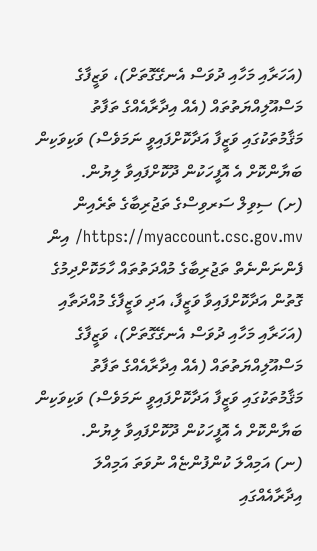(އަހަރާއި މަހާއި ދުވަސް އެނގޭގޮތަށް)، ވަޒީފާގެ މަސްއޫލިއްޔަތުތައް (އެއް އިދާރާއެއްގެ ތަފާތު މަޤާމުތަކުގައި ވަޒީފާ އަދާކޮށްފައިވީ ނަމަވެސް) ވަކިވަކިން ބަޔާންކޮށް އެ އޮފީހަކުން ދޫކޮށްފައިވާ ލިޔުން.
(ށ) ސިވިލް ސަރވިސްގެ ތަޖުރިބާގެ ތެރެއިން https://myaccount.csc.gov.mv/ އިން ފެންނަންނެތް ތަޖުރިބާގެ މުއްދަތުތައް ހާމަކޮށްދިމުގެ ގޮތުން އަދާކޮށްފައިވާ ވަޒީފާ، އަދި ވަޒީފާގެ މުއްދަތާއި (އަހަރާއި މަހާއި ދުވަސް އެނގޭގޮތަށް)، ވަޒީފާގެ މަސްއޫލިއްޔަތުތައް (އެއް އިދާރާއެއްގެ ތަފާތު މަޤާމުތަކުގައި ވަޒީފާ އަދާކޮށްފައިވީ ނަމަވެސް) ވަކިވަކިން ބަޔާންކޮށް އެ އޮފީހަކުން ދޫކޮށްފައިވާ ލިޔުން.
(ނ) އަމިއްލަ ކުންފުންޏެއް ނުވަތަ އަމިއްލަ އިދާރާއެއްގައި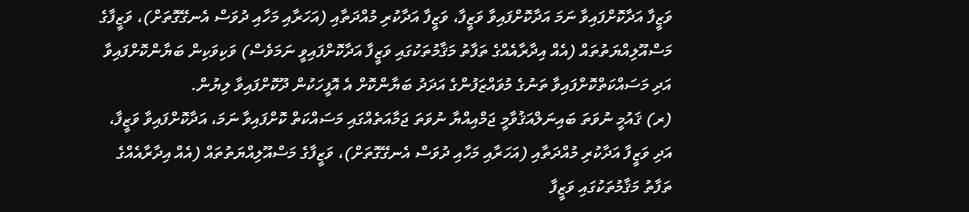ވަޒީފާ އަދާކޮށްފައިވާ ނަމަ އަދާކޮށްފައިވާ ވަޒީފާ، ވަޒީފާ އަދާކުރި މުއްދަތާއި (އަހަރާއި މަހާއި ދުވަސް އެނގޭގޮތަށް)، ވަޒީފާގެ މަސްއޫލިއްޔަތުތައް (އެއް އިދާރާއެއްގެ ތަފާތު މަޤާމުތަކުގައި ވަޒީފާ އަދާކޮށްފައިވީ ނަމަވެސް) ވަކިވަކިން ބަޔާންކޮށްފައިވާ އަދި މަސައްކަތްކޮށްފައިވާ ތަނުގެ މުވައްޒަފުންގެ އަދަދު ބަޔާންކޮށް އެ އޮފީހަކުން ދޫކޮށްފައިވާ ލިޔުން.
(ރ) ޤައުމީ ނުވަތަ ބައިނަލްއަޤުވާމީ ޖަމްއިއްޔާ ނުވަތަ ޖަމާއަތެއްގައި މަސައްކަތް ކޮށްފައިވާ ނަމަ، އަދާކޮށްފައިވާ ވަޒީފާ، އަދި ވަޒީފާ އަދާކުރި މުއްދަތާއި (އަހަރާއި މަހާއި ދުވަސް އެނގޭގޮތަށް)، ވަޒީފާގެ މަސްއޫލިއްޔަތުތައް (އެއް އިދާރާއެއްގެ ތަފާތު މަޤާމުތަކުގައި ވަޒީފާ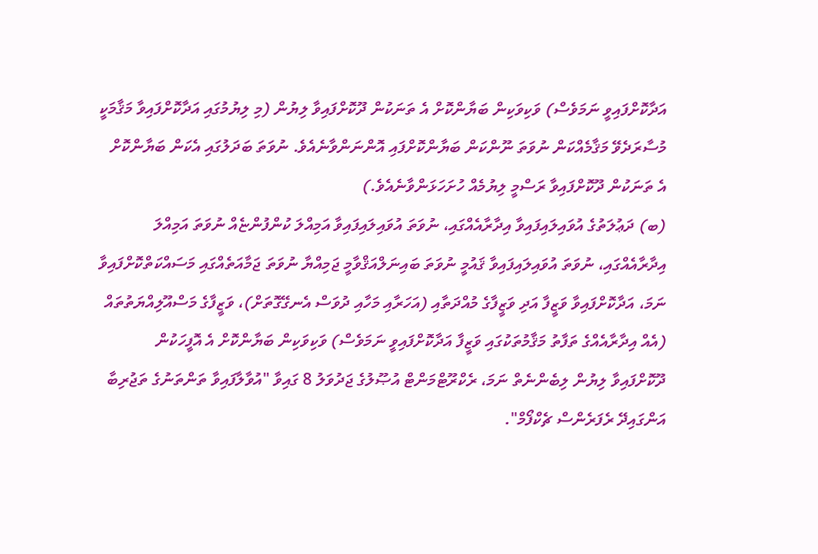އަދާކޮށްފައިވީ ނަމަވެސް) ވަކިވަކިން ބަޔާންކޮށް އެ ތަނަކުން ދޫކޮށްފައިވާ ލިޔުން (މި ލިޔުމުގައި އަދާކޮށްފައިވާ މަޤާމަކީ މުސާރަދެވޭ މަޤާމެއްކަން ނުވަތަ ނޫންކަން ބަޔާންކޮށްފައި އޮންނަންވާނެއެވެ. ނުވަތަ ބަދަލުގައި އެކަން ބަޔާންކޮށް އެ ތަނަކުން ދޫކޮށްފައިވާ ރަސްމީ ލިޔުމެއް ހުށަހަޅަންވާނެއެވެ.)
(ބ) ދަޢުލަތުގެ އުވައިލައިފައިވާ އިދާރާއެއްގައި، ނުވަތަ އުވައިލައިފައިވާ އަމިއްލަ ކުންފުންޏެއް ނުވަތަ އަމިއްލަ އިދާރާއެއްގައި، ނުވަތަ އުވައިލައިފައިވާ ޤައުމީ ނުވަތަ ބައިނަލްއަޤްވާމީ ޖަމިއްޔާ ނުވަތަ ޖަމާއަތެއްގައި މަސައްކަތްކޮށްފައިވާ ނަމަ، އަދާކޮށްފައިވާ ވަޒީފާ އަދި ވަޒީފާގެ މުއްދަތާއި (އަހަރާއި މަހާއި ދުވަސް އެނގޭގޮތަށް)، ވަޒީފާގެ މަސްއޫލިއްޔަތުތައް (އެއް އިދާރާއެއްގެ ތަފާތު މަޤާމުތަކުގައި ވަޒީފާ އަދާކޮށްފައިވީ ނަމަވެސް) ވަކިވަކިން ބަޔާންކޮށް އެ އޮފީހަކުން ދޫކޮށްފައިވާ ލިޔުން ލިބެންނެތް ނަމަ، ރެކްރޫޓްމަންޓް އުޞޫލުގެ ޖަދުވަލު 8 ގައިވާ "އުވާލާފައިވާ ތަންތަނުގެ ތަޖުރިބާ އަންގައިދޭ ރެފަރެންސް ޗެކްފޯމް".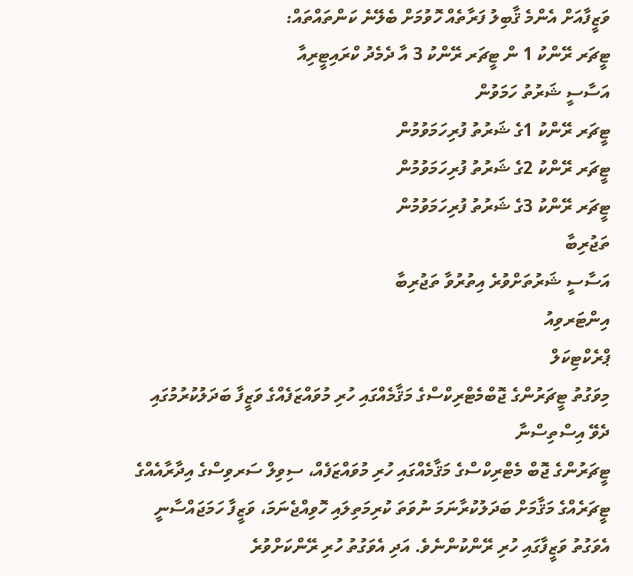ވަޒީފާއަށް އެންމެ ޤާބިލު ފަރާތެއް ހޮވުމަށް ބެލޭނެ ކަންތައްތައް:
ޓީޗަރ ރޭންކު 1 ން ޓީޗަރ ރޭންކު 3 އާ ދެމެދު ކްރައިޓީރިއާ
އަސާސީ ޝަރުތު ހަމަވުން
ޓީޗަރ ރޭންކު 1ގެ ޝަރުތު ފުރިހަމަވުމުން
ޓީޗަރ ރޭންކު 2ގެ ޝަރުތު ފުރިހަމަވުމުން
ޓީޗަރ ރޭންކު 3ގެ ޝަރުތު ފުރިހަމަވުމުން
ތަޖުރިބާ
އަސާސީ ޝަރުތަށްވުރެ އިތުރުވާ ތަޖުރިބާ
އިންޓަރވިއު
ޕްރެކްޓިކަލް
މިވަގުތު ޓީޗަރުންގެ ޖޮބްމެޓްރިކްސްގެ މަޤާމެއްގައި ހުރި މުވައްޒަފެއްގެ ވަޒީފާ ބަދަލުކުރުމުގައި ދެވޭ އިސްތިސްނާ
ޓީޗަރުންގެ ޖޮބް މެޓްރިކްސްގެ މަޤާމެއްގައި ހުރި މުވައްޒަފެއް، ސިވިލް ސަރވިސްގެ އިދާރާއެއްގެ ޓީޗަރެއްގެ މަޤާމަށް ބަދަލުކުރާނަމަ ނުވަތަ ކުރިމަތިލައި ހޮވިއްޖެނަމަ، ވަޒީފާ ހަމަޖައްސާނީ އެވަގުތު ވަޒީފާގައި ހުރި ރޭންކުންނެވެ. އަދި އެވަގުތު ހުރި ރޭންކަށްވުރެ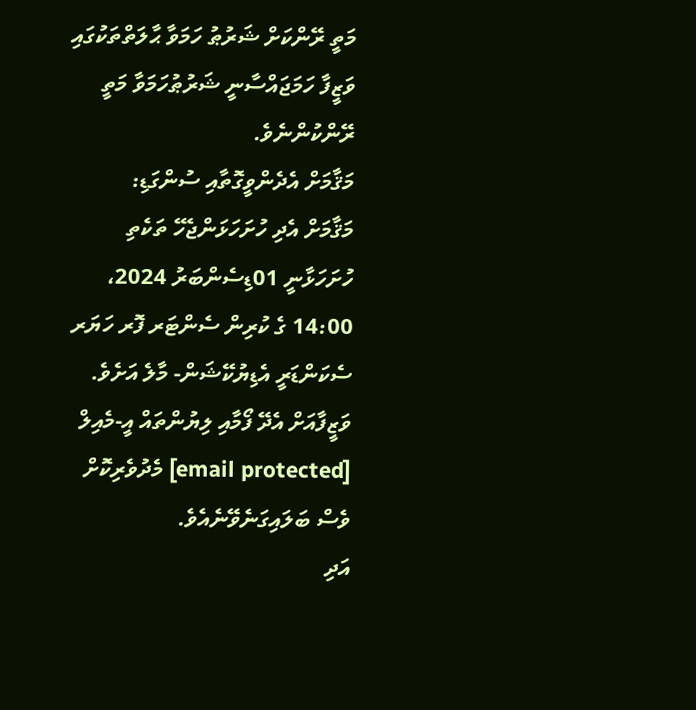މަތީ ރޭންކަށް ޝަރުޠު ހަމަވާ ޙާލަތްތަކުގައި ވަޒީފާ ހަމަޖައްސާނީ ޝަރުޠުހަމަވާ މަތީ ރޭންކުންނެވެ.
މަޤާމަށް އެދެންވީގޮތާއި ސުންގަޑި:
މަޤާމަށް އެދި ހުށަހަޅަންޖެހޭ ތަކެތި ހުށަހަޅާނީ 01ޑިސެންބަރު 2024، 14:00 ގެ ކުރިން ސެންޓަރ ފޮރ ހަޔަރ ސެކަންޑަރީ އެޑިޔުކޭޝަން- މާލެ އަށެވެ. ވަޒީފާއަށް އެދޭ ފޯމާއި ލިޔުންތައް އީ-މެއިލް [email protected] މެދުވެރިކޮށް ވެސް ބަލައިގަނެވޭނެއެވެ.
އަދި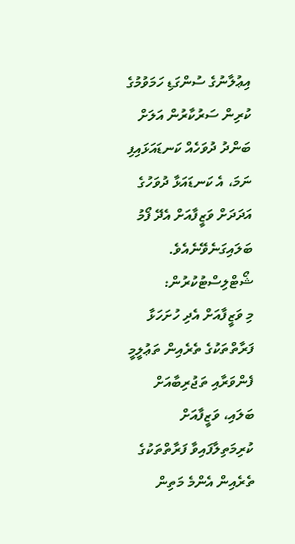އިޢުލާނުގެ ސުންގަޑި ހަމަވުމުގެ ކުރިން ސަރުކާރުން އަލަށް ބަންދު ދުވަހެއް ކަނޑައަޅައިފި ނަމަ، އެ ކަނޑައަޅާ ދުވަހުގެ އަދަދަށް ވަޒީފާއަށް އެދޭ ފޯމު ބަލައިގަނެވޭނެއެވެ.
ޝޯޓްލިސްޓުކުރުން:
މި ވަޒީފާއަށް އެދި ހުށަހަޅާ ފަރާތްތަކުގެ ތެރެއިން ތަޢުލީމީ ފެންވަރާއި ތަޖުރިބާއަށް ބަލައި، ވަޒީފާއަށް ކުރިމަތިލާފައިވާ ފަރާތްތަކުގެ ތެރެއިން އެންމެ މަތިން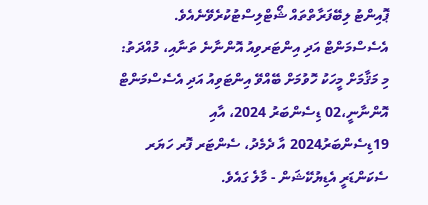ޕޮއިންޓު ލިބޭފަރާތްތައް ޝޯޓްލިސްޓުކުރެވޭނެއެވެ.
އެސެސްމަންޓް އަދި އިންޓަރވިއު އޮންނާނެ ތަނާއި، މުއްދަތު:
މި މަޤާމަށް މީހަކު ހޮވުމަށް ބޭއްވޭ އިންޓަވިއު އަދި އެސެސްމަންޓް އޮންނާނީ،02 ޑިސެންބަރު 2024، އާއި 19ޑިސެންބަރު2024 އާ ދެމެދު، ސެންޓަރ ފޮރ ހަޔަރ ސެކަންޑަރީ އެޑިޔުކޭޝަން - މާލެ ގައެވެ.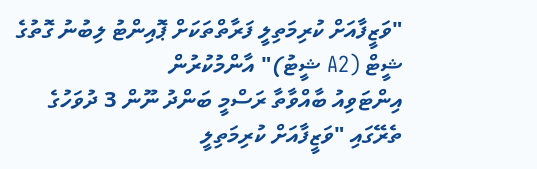"ވަޒީފާއަށް ކުރިމަތިލީ ފަރާތްތަކަށް ޕޮއިންޓު ލިބުނު ގޮތުގެ ޝީޓް (A2 ޝީޓު)" އާންމުކުރުން
އިންޓަވިއު ބާއްވާތާ ރަސްމީ ބަންދު ނޫން 3 ދުވަހުގެ ތެރޭގައި "ވަޒީފާއަށް ކުރިމަތިލީ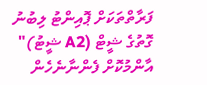ފަރާތްތަކަށް ޕޮއިންޓު ލިބުނު ގޮތުގެ ޝީޓް (A2 ޝީޓު)" އާންމުކޮށް ފެންނާނެހެން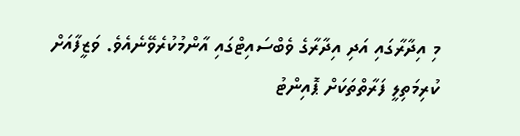މި އިދާރާގައި އަދި އިދާރާގެ ވެބްސައިޓްގައި އާންމުކުރެވޭނެއެވެ. ވަޒީފާއަށް ކުރިމަތިލީ ފަރާތްތަކަށް ޕޮއިންޓު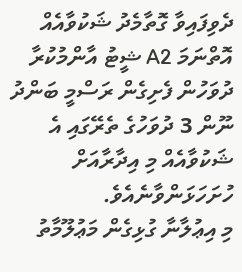ދެވިފައިވާ ގޮތާމެދު ޝަކުވާއެއް އޮތްނަމަ A2 ޝީޓު އާންމުކުރާ ދުވަހުން ފެށިގެން ރަސްމީ ބަންދު ނޫން 3 ދުވަހުގެ ތެރޭގައި އެ ޝަކުވާއެއް މި އިދާރާއަށް ހުށަހަޅަންވާނެއެވެ.
މި އިޢުލާނާ ގުޅިގެން މަޢުލޫމާތު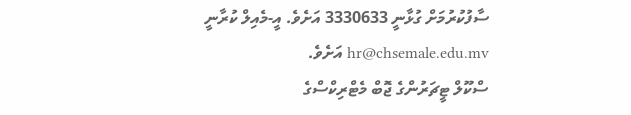ސާފުކުރުމަށް ގުޅާނީ 3330633 އަށެވެ. އީ-މެއިލް ކުރާނީ hr@chsemale.edu.mv އަށެވެ.
ސްކޫލް ޓީޗަރުންގެ ޖޮބް މެޓްރިކްސްގެ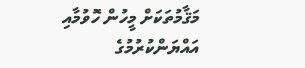މަޤާމުތަކަށް މީހުން ހޮވުމާއި އައްޔަންކުރުމުގެ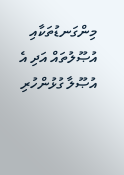މިންގަނޑުތަކާއި އުޞޫލުތައް އަދި އެ އުޞޫލާ ގުޅުންހުރި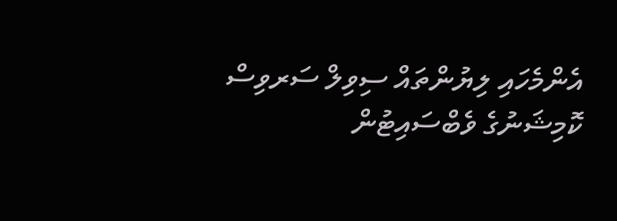އެންމެހައި ލިޔުންތައް ސިވިލް ސަރވިސް ކޮމިޝަނުގެ ވެބްސައިޓުން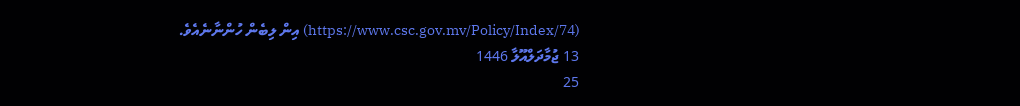(https://www.csc.gov.mv/Policy/Index/74) އިން ލިބެން ހުންނާނެއެވެ.
13 ޖުމާދަލްއޫލާ 1446
25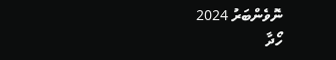ނޮވެންބަރު 2024
ހޯދާ